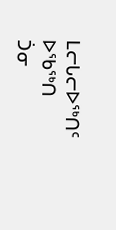ᒪᓕᒐᓕᐅᖅᑎᑦ
ᐅᖃᖅᑎ
ᑑᓂ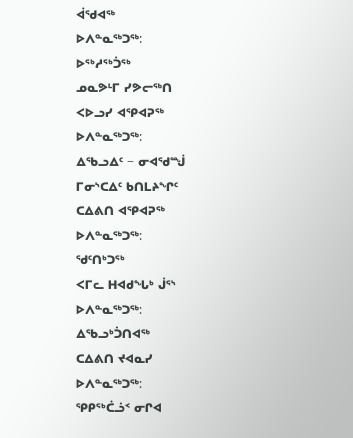ᐋᖁᐊᖅ
ᐅᐱᓐᓇᖅᑐᖅ:
ᐅᕐᒃᓱᕐᒃᑑᕐᒃ
ᓄᓇᕗᒻᒥ ᓯᕗᓕᖅᑎ
ᐸᐅᓗᓯ ᐊᕿᐊᕈᖅ
ᐅᐱᓐᓇᖅᑐᖅ:
ᐃᖃᓗᐃᑦ − ᓂᐊᖁᙴ
ᒥᓂᔅᑕᐃᑦ ᑲᑎᒪᔨᖏᑦ
ᑕᐃᕕᑎ ᐊᕿᐊᕈᖅ
ᐅᐱᓐᓇᖅᑐᖅ:
ᖁᑦᑎᒃᑐᕐᒃ
ᐸᒥᓚ ᕼᐊᑯᖓᒃ ᒎᕐᔅ
ᐅᐱᓐᓇᖅᑐᖅ:
ᐃᖃᓗᒃᑑᑎᐊᖅ
ᑕᐃᕕᑎ ᔪᐊᓇᓯ
ᐅᐱᓐᓇᖅᑐᖅ:
ᕿᑭᕐᒃᑖᓘᑉ ᓂᒋᐊ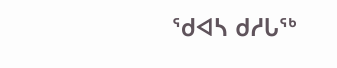ᖁᐊᓴ ᑯᓱᒐᖅ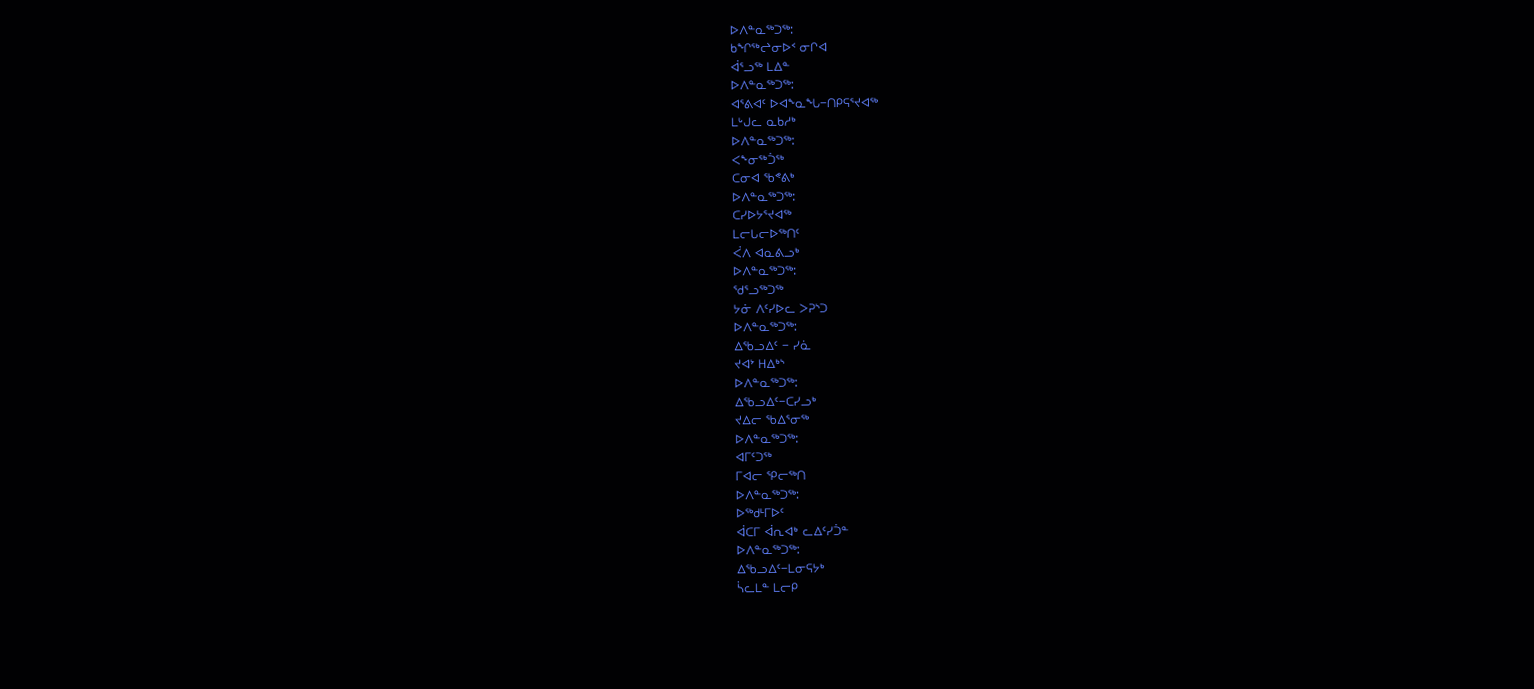ᐅᐱᓐᓇᖅᑐᖅ:
ᑲᖏᕐᒃᖠᓂᐅᑉ ᓂᒋᐊ
ᐋᕐᓗᖅ ᒪᐃᓐ
ᐅᐱᓐᓇᖅᑐᖅ:
ᐊᕐᕕᐊᑦ ᐅᐊᖕᓇᖓ−ᑎᑭᕋᕐᔪᐊᖅ
ᒪᒡᒍᓚ ᓇᑲᓱᒃ
ᐅᐱᓐᓇᖅᑐᖅ:
ᐸᖕᓂᕐᒃᑑᕐᒃ
ᑕᓂᐊ ᖃᕝᕕᒃ
ᐅᐱᓐᓇᖅᑐᖅ:
ᑕᓯᐅᔭᕐᔪᐊᖅ
ᒪᓕᒐᓕᐅᖅᑎᑦ
ᐹᐱ ᐊᓇᕕᓗᒃ
ᐅᐱᓐᓇᖅᑐᖅ:
ᖁᕐᓗᖅᑐᖅ
ᔭᓃ ᐱᑦᓯᐅᓚ ᐳᕈᔅᑐ
ᐅᐱᓐᓇᖅᑐᖅ:
ᐃᖃᓗᐃᑦ − ᓯᓈ
ᔪᐊᔾ ᕼᐃᒃᔅ
ᐅᐱᓐᓇᖅᑐᖅ:
ᐃᖃᓗᐃᑦ−ᑕᓯᓗᒃ
ᔪᐃᓕ ᖃᐃᕐᓂᖅ
ᐅᐱᓐᓇᖅᑐᖅ:
ᐊᒥᑦᑐᕐᒃ
ᒥᐊᓕ ᕿᓕᖅᑎ
ᐅᐱᓐᓇᖅᑐᖅ:
ᐅᖅᑯᒻᒥᐅᑦ
ᐋᑕᒥ ᐋᕆᐊᒃ ᓚᐃᑦᓯᑑᓐ
ᐅᐱᓐᓇᖅᑐᖅ:
ᐃᖃᓗᐃᑦ−ᒪᓂᕋᔭᒃ
ᓵᓚᒪᓐ ᒪᓕᑭ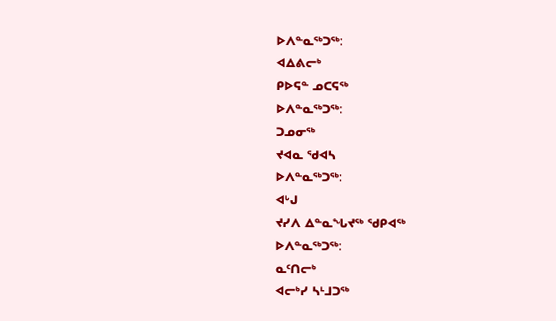ᐅᐱᓐᓇᖅᑐᖅ:
ᐊᐃᕕᓕᒃ
ᑭᐅᕋᓐ ᓄᑕᕋᖅ
ᐅᐱᓐᓇᖅᑐᖅ:
ᑐᓄᓂᖅ
ᔪᐊᓇ ᖁᐊᓴ
ᐅᐱᓐᓇᖅᑐᖅ:
ᐊᒡᒍ
ᔪᓯᐱ ᐃᓐᓇᖓᔪᖅ ᖁᑭᐊᖅ
ᐅᐱᓐᓇᖅᑐᖅ:
ᓇᑦᑎᓕᒃ
ᐊᓕᒃᓯ ᓴᒻᒧᑐᖅ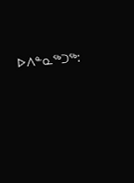ᐅᐱᓐᓇᖅᑐᖅ: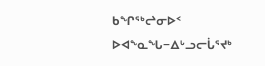ᑲᖏᕐᒃᖠᓂᐅᑉ ᐅᐊᖕᓇᖓ−ᐃᒡᓗᓕᒑᕐᔪᒃ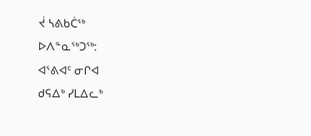ᔫ ᓴᕕᑲᑖᖅ
ᐅᐱᓐᓇᖅᑐᖅ:
ᐊᕐᕕᐊᑦ ᓂᒋᐊ
ᑯᕋᐃᒃ ᓯᒪᐃᓚᒃ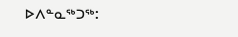ᐅᐱᓐᓇᖅᑐᖅ: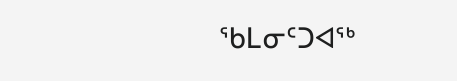ᖃᒪᓂᑦᑐᐊᕐᒃ